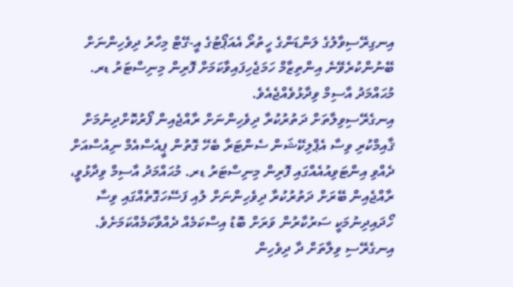އިނގިރޭސިވާލުގެ ލަންޑަންގެ ހީތުރޯ އެއަޕޯޓުގެ އީ-ގޭޓް މިހާރު ދިވެހިންނަށް ބޭނުންކުރެވޭނެ އިންތިޒާމް ހަމަޖެހިފައިވާކަމަށް ފޮރިން މިނިސްޓަރު ޑރ. މުޙައްމަދު އާސިމް ވިދާޅުވެއްޖެއެވެ.
އިނގެރޭސިވިލާތަށް ދަތުރުކުރާ ދިވެހިންނަށް ރާއްޖެއިން ފޯރުކޮށްދިނުމަށް ޤާއިމްކުރި ވިސާ އެޕްލިކޭޝަން ސެންޓަރާ ބެހޭ ގޮތުން ޕީއެސްއެމް ނިއުސްއަށް ދެއްވި އިންޓަވިއުއެއްގައި ފޮރިން މިނިސްޓަރު ޑރ. މުޙައްމަދު އާސިމް ވިދާޅުވީ، ރާއްޖެއިން ބޭރަށް ދަތުރުކުރާ ދިވެހިންނަށް ލުއި ފަސޭހަގޮތެއްގައި ވިސާ ހޯދައިދިނުމަކީ ސަރުކާރުން ވަރަށް ބޮޑު އިސްކަމެއް ދެއްވާކަމެއްކަމަށެވެ.
އިނގެރޭސި ވިލާތަށް ދާ ދިވެހިން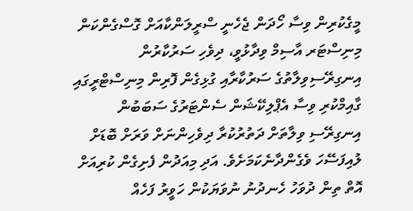މީގެކުރިން ވިސާ ހޯދަން ޖެހެނީ ސްރީލަންކާއަށް ގޮސްގެންކަން މިނިސްޓަރ އާސިމް ވިދާޅުވީ، ދިވެހި ސަރުކާރުން އިނގިރޭސިވިލާތުގެ ސަރުކާރާއި ގުޅިގެން ފޮރިން މިނިސްޓްރީގައި ގާއިމްކުރި ވިސާ އެޕްލިކޭޝަން ސެންޓަރުގެ ސަބަބުން އިނގިރޭސި ވިލާތަށް ދަތުރުކުރާ ދިވެހިންނަށް ވަރަށް ބޮޑަށް ލުއިފަސޭހަ ވެގެންދާނެކަމަށެވެ. އަދި މިއަދުން ފެށިގެން ކުރިއަށް އޮތް ތިން ދުވަހު ހެނދުނު ނުވަޔަކުން ހަވީރު ފަހެއް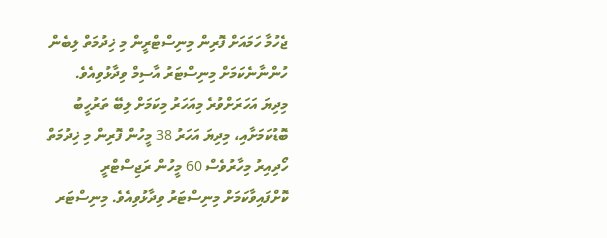ޖެހުމާ ހަމައަށް ފޮރިން މިނިސްޓްރީން މި ޚިދުމަތް ލިބެން ހުންނާނެކަމަށް މިނިސްޓަރު އާސިމް ވިދާޅުވިއެވެ.
މިދިޔަ އަހަރަށްވުރެ މިއަހަރު މިކަމަށް ލިބޭ ތަރުހީބު ބޮޑުކަމަށާއި، މިދިޔަ އަހަރު 38 މީހުން ފޮރިން މި ޚިދުމަތް ހޯދިއިރު މިހާރުވެސް 60 މީހުން ރަޖިސްޓްރީ ކޮށްފައިވާކަމަށް މިނިސްޓަރު ވިދާޅުވިއެވެ. މިނިސްޓަރ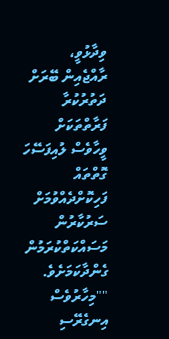ވިދާޅުވީ، ރާއްޖެއިން ބޭރަށް ދަތުރުކުރާ ފަރާތްތަކަށް ވީހާވެސް ލުއިފަސޭހަ ގޮތްތައް ފަހިކޮށްދެއްވުމަށް ސަރުކާރުން މަސައްކަތްކުރަމުން ގެންދާކަމަށެވެ.
""މިހާރުވެސް އިނގެރޭސި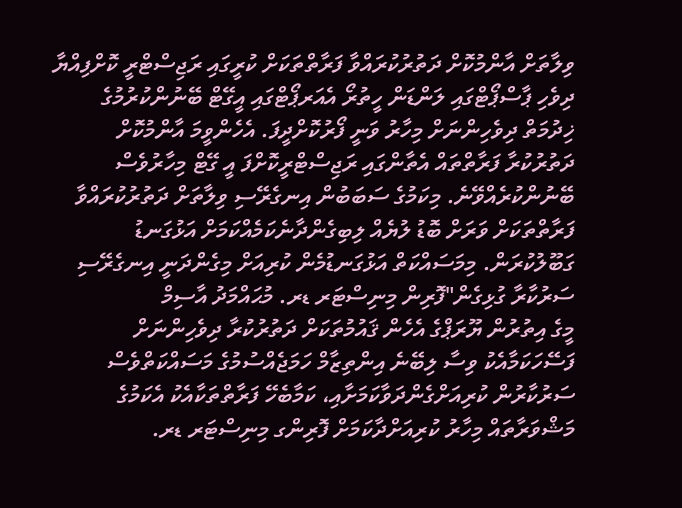ވިލާތަށް އާންމުކޮށް ދަތުރުކުރައްވާ ފަރާތްތަކަށް ކުރީގައި ރަޖިސްޓްރީ ކޮށްފިއްޔާ ދިވެހި ޕާސްޕޯޓްގައި ލަންޑަން ހީތުރޯ އެއަރޕޯޓްގައި އީގޭޓް ބޭނުންކުރުމުގެ ޚިދުމަތް ދިވެހިންނަށް މިހާރު ވަނީ ފޯރުކޮށްދީފަ. އެހެންވީމަ އާންމުކޮށް ދަތުރުކުރާ ފަރާތްތައް އެތާންގައި ރަޖިސްޓްރީކޮށްފަ އީ ގޭޓް މިހާރުވެސް ބޭނުންކުރެއްވޭނެ. މިކަމުގެ ސަބަބުން އިނގެރޭސި ވިލާތަށް ދަތުރުކުރައްވާ ފަރާތްތަކަށް ވަރަށް ބޮޑު ލުޔެއް ލިބިގެންދާނެކަމެއްކަމަށް އަޅުގަނޑު ގަބޫލުކުރަން. މިމަސައްކަތް އަޅުގަނޑުމެން ކުރިއަށް މިގެންދަނީ އިނގެރޭސި ސަރުކާރާ ގުޅިގެން"ފޮރިން މިނިސްޓަރ ޑރ. މުޙައްމަދު އާސިމް
މީގެ އިތުރުން ޔޫރަޕްގެ އެހެން ޤައުމުތަކަށް ދަތުރުކުރާ ދިވެހިންނަށް ފަސޭހަކަމާއެކު ވިސާ ލިބޭނެ އިންތިޒާމް ހަމަޖެއްސުމުގެ މަސައްކަތްވެސް ސަރުކާރުން ކުރިއަށްގެންދަވާކަމަށާއި، ކަމާބެހޭ ފަރާތްތަކާއެކު އެކަމުގެ މަޝްވަރާތައް މިހާރު ކުރިއަށްދާކަމަށް ފޮރިންގ މިނިސްޓަރ ޑރ.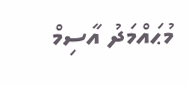މުޙައްމަދު އާސިމް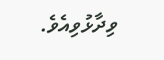ވިދާޅުވިއެވެ.